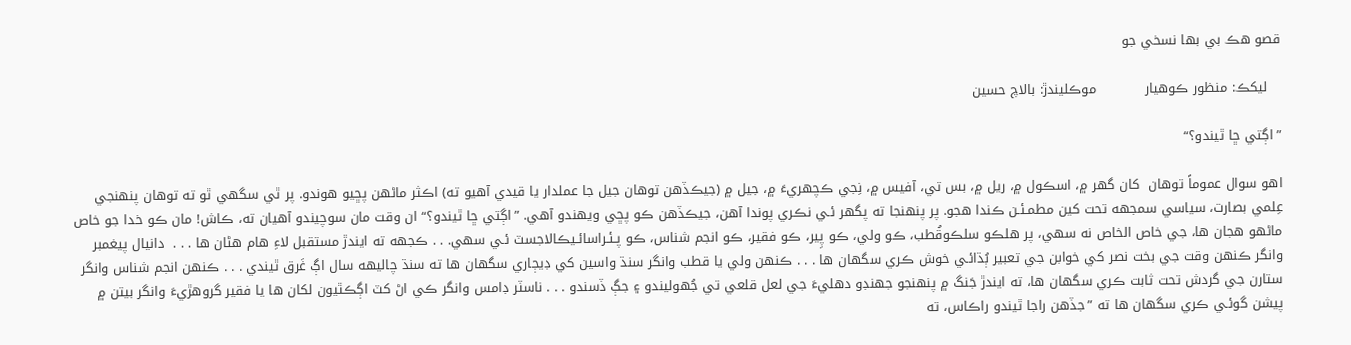قصو هڪ بي بها نسخي جو

   ليکڪ: منظور ڪوهيار           موڪليندڙ: بالاچ حسين

”اڳتي ڇا ٿيندو؟“

اهو سوال عموماً توهان  کان گھر ۾، اسڪول ۾، ريل ۾، بس تي، آفيس ۾، نِجي ڪچهريءَ ۾، جيل ۾ (جيڪڏهن توهان جيل جا عملدار يا قيدي آهيو ته) اڪثر ماڻهن پڇيو هوندو. پر ٿي سگھي ٿو ته توهان پنهنجي عِلمي بصارت، سياسي سمجهه تحت کين مطمـئـن ڪندا هجو. پر پنهنجا ته پگھر ئـي نڪري پوندا آهن، جيڪڏهن ڪو پڇي ويهندو آهي. ”اڳتي ڇا ٿيندو؟“ ان وقت مان سوچيندو آهيان ته، ڪاش! مان ڪو خدا جو خاص ماڻهو هجان ها، جي خاص الخاص نه سهي، پر هلڪو سلڪوقُطب، ڪو ولي، ڪو پِير، ڪو فقير، ڪو انجم شناس، ڪو پـئـراسائـيڪالاجسٽ ئـي سهي. . . ڪجھه ته ايندڙ مستقبل لاءِ هام هڻان ها . . .  دانيال پيغمبر وانگر ڪنهن وقت جي بخت نصر کي خوابن جي تعبير ٻُڌائـي خوش ڪري سگھان ها . . . ڪنهن ولي يا قطب وانگر سنڌ واسين کي ڊيڄاري سگھان ها ته سنڌ چاليهه سال اڳ غَرق ٿيندي . . . ڪنهن انجم شناس وانگر  ستارن جي گردش تحت ثابت ڪري سگھان ها، ته ايندڙ جَنگ ۾ پنهنجو جھنڊو دهليءَ جي لعل قلعي تي جُهوليندو ۽ جڳ ڏسندو . . . ناسٽر ڊامس وانگر ڪي اڻ کٽ اڳڪٿيون لکان ها يا فقير گروهڙيءَ وانگر بيتن ۾ پيشن گوئـي ڪري سگھان ها ته ”جڏهن راجا ٿيندو راڪاس، ته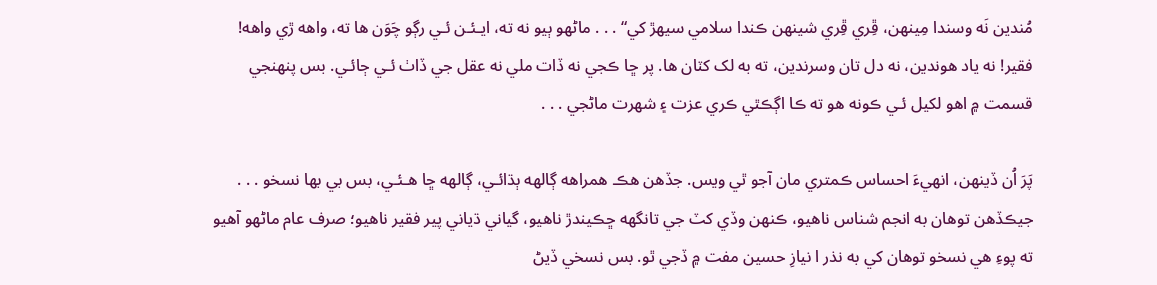مُندين نَه وسندا مِينهن، ڦِري ڦِري شينهن ڪندا سلامي سيهڙ کي“ . . . ماڻهو ٻيو نه ته، ايـئـن ئـي رڳو چَوَن ها ته، واهه ڙي واهه! فقير! نه ياد هوندين، نه دل تان وسرندين، ته به لک کٽان ها. پر ڇا ڪجي نه ڏات ملي نه عقل جي ڏاٺ ئـي ڄائـي. بس پنهنجي قسمت ۾ اهو لکيل ئـي ڪونه هو ته ڪا اڳڪٿي ڪري عزت ۽ شهرت ماڻجي . . .

پَرَ اُن ڏينهن، انهيءَ احساس ڪمتري مان آجو ٿي ويس. جڏهن هڪ همراهه ڳالهه ٻڌائـي، ڳالهه ڇا هـئـي، بس بي بها نسخو . . . جيڪڏهن توهان به انجم شناس ناهيو، ڪنهن وڏي کٽ جي تانگھه ڇڪيندڙ ناهيو، گياني ڌياني پير فقير ناهيو؛ صرف عام ماڻهو آهيو ته پوءِ هي نسخو توهان کي به نذر ا نيازِ حسين مفت ۾ ڏجي ٿو. بس نسخي ڏيڻ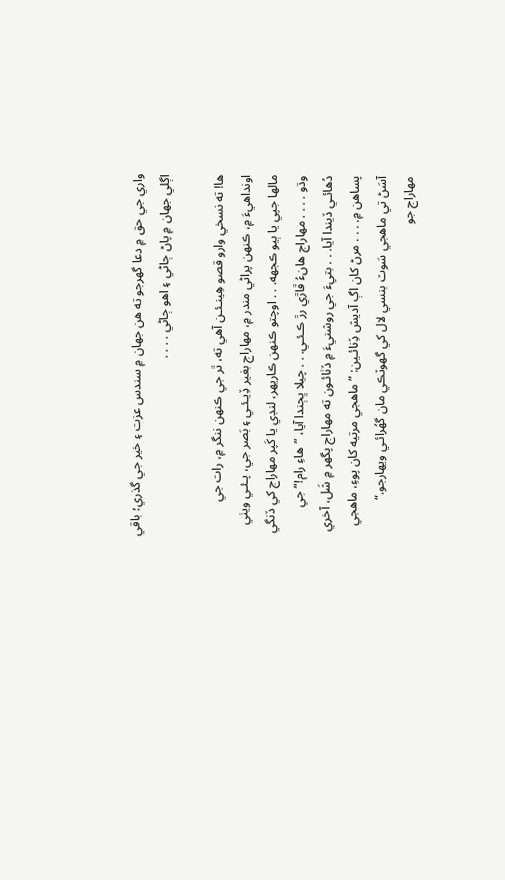واري جي حق ۾ دعا گهرجو ته هن جهان ۾ سندس عزت ۽ خير جي گذري؛ باقي اڳلي جهان ۾ پاڻ ڄاڻي ۽ اهو ڄاڻي . . . .

ها! ته نسخي وارو قصو هِينـئـن آهي ته، ٿر جي ڪنهن ننگر ۾، رات جي اونداهيءَ ۾، ڪنهن پراڻي مندر ۾، مهاراج بغير ڏِيـئـي ۽ بَصر جي، پـئـي ويٺي مالها جپي يا ٻيو ڪجھه. . . اوچتو ڪنهن ڪاريهر، لنڊي يا کَپر مهاراج کي ڏنگي وڌو . . . . مهاراج هانءُ ڦاڙي رڙ ڪـئـي. . . چيلا ڀڄندا آيا، ”هاءِ رام!“ جي دُهائـي ڏيندا آيا. . . بتيءَ جي روشنيءَ ۾ ڏٺائـون ته مهاراج پگھر ۾ شَل، آخري پساهن ۾. . . . مرڻ کان اڳ آديش ڏِنائـين: ”ماهجي مرتيه کان پوءِ، ماهجي آسَڻ تي ماهجي سَوٽ بنسي لال کي گھوٽڪي مان گھُرائـي ويهارجو.“   مهاراج جو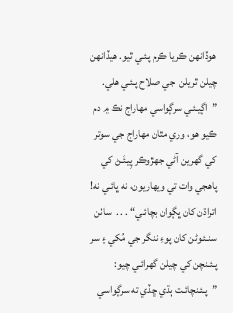هوڏانهن ڪريا ڪرم پـئـي ٿيو. هيڏانهن چيلن ٿريلن  جي صلاح پـئـي هلي. ”اڳيـئـي سرڳواسي مهاراج نڪ ۾ دم ڪيو هو، وري مٿان مهاراج جي سوتر کي گھرين آڻي جهڙوڪر پِيـئَـڻ کي پاهجي وات تي ويهاريون، نه ڀائـي نه! اتراڌن کان ڀڳوان بچائـي“ . . .  ساٺن سنـئـوڻن کان پوءِ ننگر جي مُکي ۽ سر پـئـنچن کي چيلن گھرائـي چيو: ”پـئـنچائـت ٻڌي ڇڏي ته سرڳواسي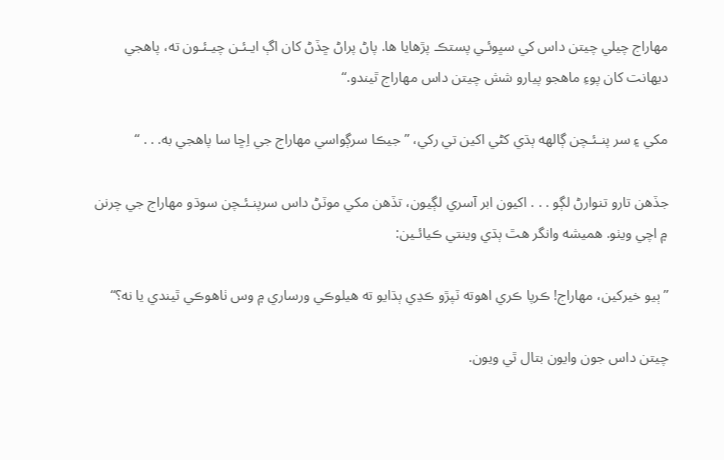مهاراج چيلي چيتن داس کي سڀوئـي پستڪ پڙهايا ها. پاڻ پراڻ ڇڏڻ کان اڳ ايـئـن چيـئـون ته، پاهجي ديهانت کان پوءِ ماهجو پيارو شش چيتن داس مهاراج ٿيندو.“

مکي ۽ سر پنـئـچن ڳالهه ٻڌي کڻي اکين تي رکي، ”جيڪا سرڳواسي مهاراج جي اِڇا سا پاهجي به. . . “

جڏهن تارو تنوارڻ لڳو . . . اکيون ابر آسري لڳيون، تڏهن مکي موٽڻ داس سرپنـئـچن سوڌو مهاراج جي چرنن ۾ اچي ويٺو. هميشه وانگر هٿ ٻڌي وينتي ڪيائـين:

”ٻيو خيرکين، مهاراج! ڪرپا ڪري اهوته ٽپڙو ڪڍي ٻڌايو ته هيلوڪي ورساري ۾ وس ٺاهوڪي ٿيندي يا نه؟“

چيتن داس جون وايون بتال ٿي ويون.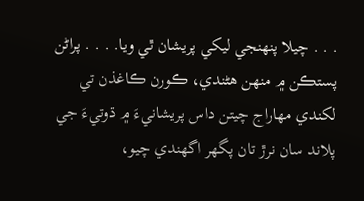. . . چيلا پنهنجي ليکي پريشان ٿي ويا. . . . پراڻن پستڪن ۾ منهن هڻندي، ڪورن ڪاغذن تي لکندي مهاراج چيتن داس پريشانيءَ ۾ ڌوتيءَ جي پلاند سان نرڙ تان پگهر اگھندي چيو،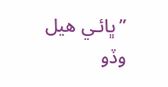”ڀائـي هيل وڏو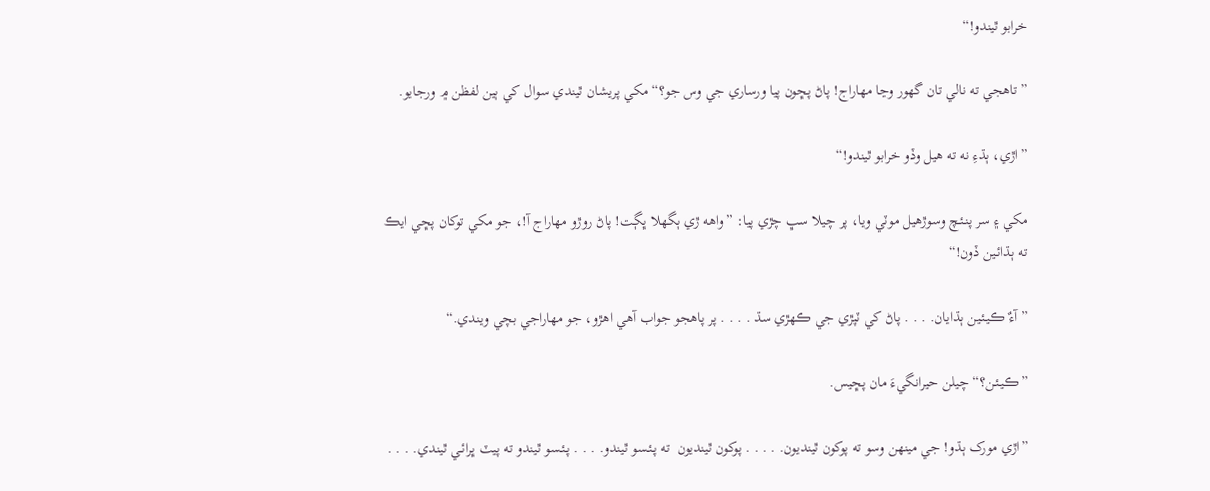خرابو ٿيندو!“

”تاهجي ته نالي تان گھور وڃا مهاراج! پاڻ پڇون پيا ورساري جي وس جو؟“مکي پريشان ٿيندي سوال کي ٻين لفظن ۾ ورجايو.

”اڙي، ٻڌءِ نه ته هيل وڏو خرابو ٿيندو!“

مکي ۽ سر پنـئـچ وسوڙهيل موٽي ويا، پر چيلا سڀ چڙي پيا: ”واهه ڙي ٻگھلا ڀڳت! پاڻ روڙو مهاراج آ!، جو مکي توکان پڇي ايڪ ته ٻڌائـين ڏون!“

”آءٌ ڪيـئـين ٻڌايان. . . . پاڻ کي ٽپڙي جي ڪهڙي سڌ . . . . پر پاهجو جواب آهي اهڙو، جو مهاراجي بچي ويندي.“

”ڪيـئـن؟“ چيلن حيرانگيءَ مان پڇيس.

”اڙي مورک ٻڌو! جي مينهن وسو ته پوکون ٿينديون. . . . . پوکون ٿينديون  ته پـئـسو ٿيندو. . . . پـئـسو ٿيندو ته پيٽ ڀرائـي ٿيندي. . . .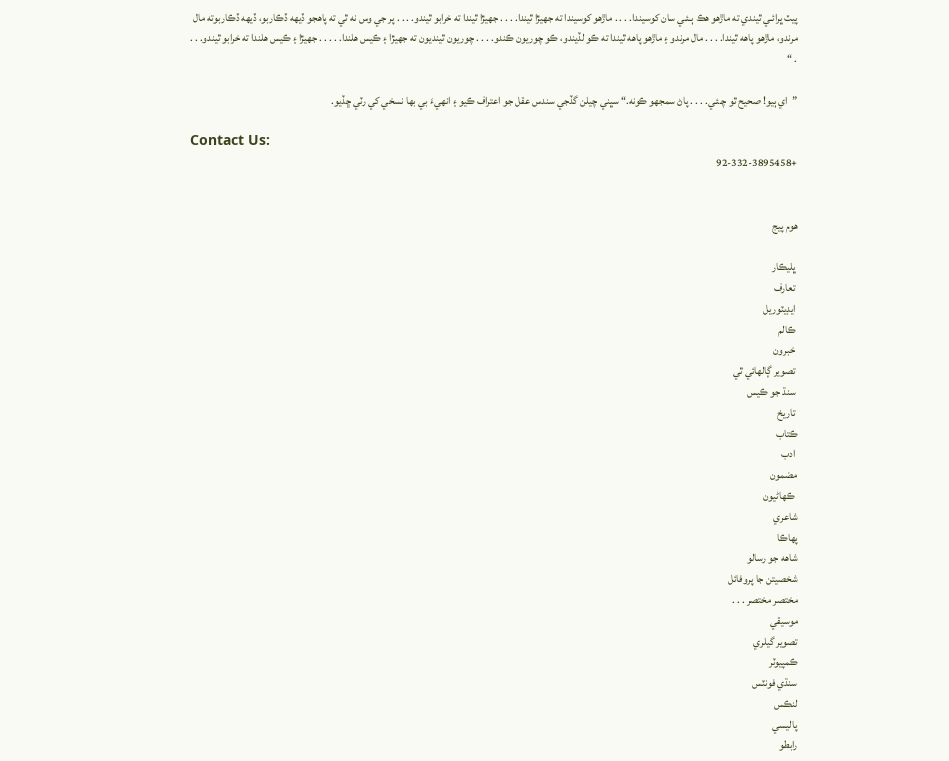پيٽ ڀرائـي ٿيندي ته ماڙهو هڪ ٻـئـي سان کوسيندا. . . . ماڙهو کوسيندا ته جھيڙا ٿيندا. . . . جھيڙا ٿيندا ته خرابو ٿيندو. . . . پر جي وس نه ٿي ته پاهجو ڏيهه ڏڪاربو، ڏيهه ڏڪاربوته مال مرندو، ماڙهو پاهه ٿيندا. . . . مال مرندو ۽ ماڙهو پاهه ٿيندا ته ڪو لڏيندو، ڪو چوريون ڪندو. . . . چوريون ٿينديون ته جھيڙا ۽ ڪيس هلندا. . . . . جھيڙا ۽ ڪيس هلندا ته خرابو ٿيندو. . . . “

”اي ٻيو! صحيح ٿو چـئـي. . . . پاڻ سمجھو ڪونه.“ سڀني چيلن گڏجي سندس عقل جو اعتراف ڪيو ۽ انهيءَ بي بها نسخي کي رٽي ڇڏيو.

Contact Us:
+92-332-3895458


هوم پيج

 ڀليڪار
 تعارف
 ايڊيٽوريل
 ڪالم
 خبرون
 تصوير ڳالهائي ٿي
 سنڌ جو ڪيس
 تاريخ
ڪتاب
 ادب
مضمون
 ڪهاڻيون
شاعري
پهاڪا
شاهه جو رسالو
شخصيتن جا پروفائل
مختصر مختصر . . .
موسيقي
تصوير گيلري
ڪمپيوٽر
سنڌي فونٽس
لنڪس
پاليسي
رابطو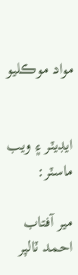مواد موڪليو


ايڊيٽر ۽ ويب ماسٽر:

مير آفتاب احمد ٽالپر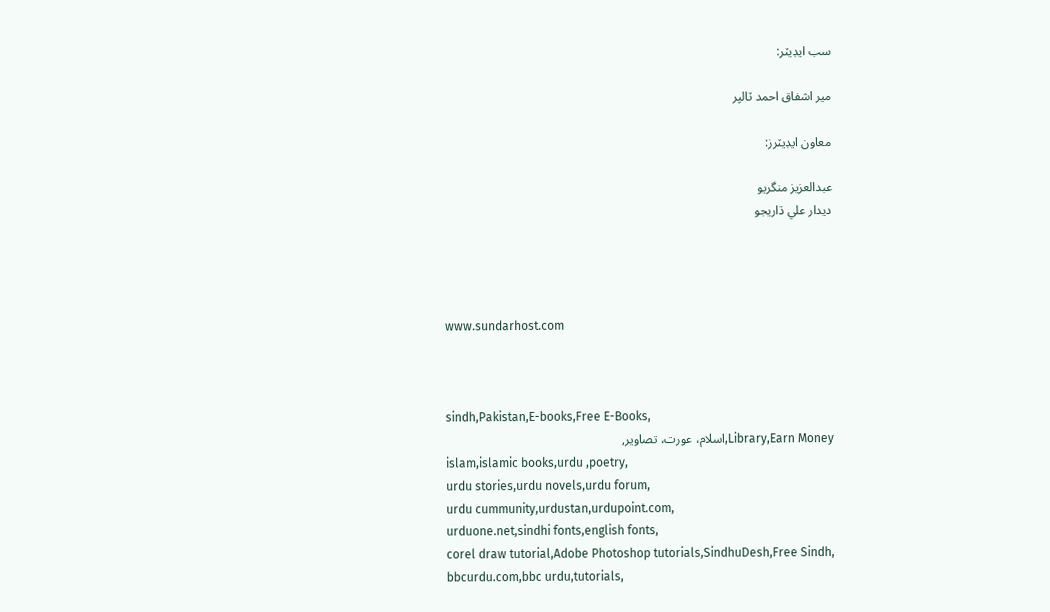سب ايڊيٽر:

مير اشفاق احمد ٽالپر

معاون ايڊيٽرز:

عبدالعزيز منگريو
ديدار علي ڌاريجو




www.sundarhost.com



sindh,Pakistan,E-books,Free E-Books,
Library,Earn Money,اسلام، عورت، تصاوير,
islam,islamic books,urdu ,poetry,
urdu stories,urdu novels,urdu forum,
urdu cummunity,urdustan,urdupoint.com,
urduone.net,sindhi fonts,english fonts,
corel draw tutorial,Adobe Photoshop tutorials,SindhuDesh,Free Sindh,
bbcurdu.com,bbc urdu,tutorials,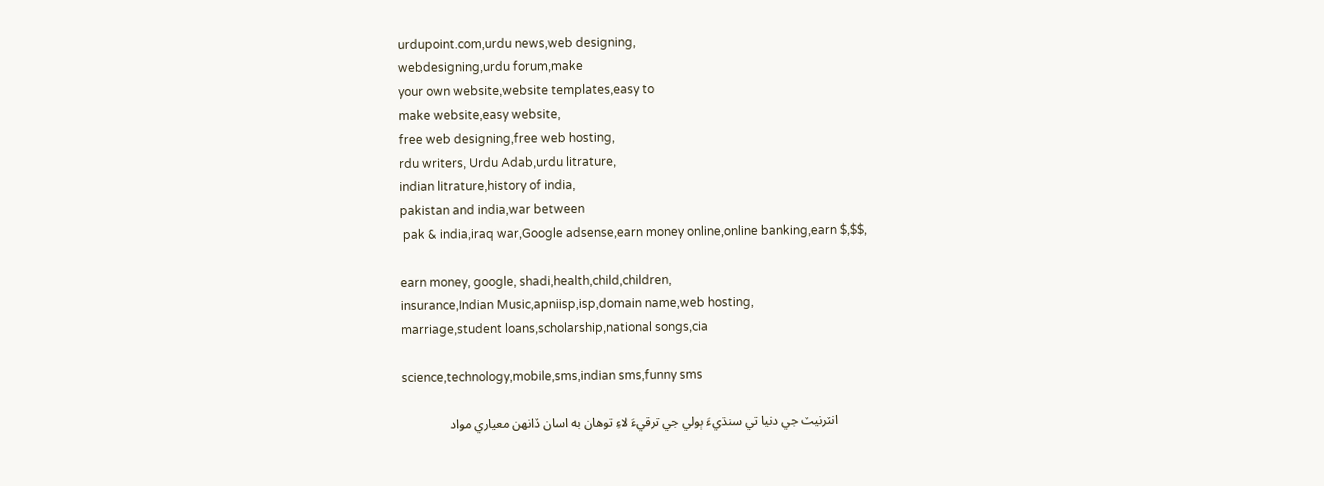urdupoint.com,urdu news,web designing,
webdesigning,urdu forum,make
your own website,website templates,easy to
make website,easy website,
free web designing,free web hosting,
rdu writers, Urdu Adab,urdu litrature,
indian litrature,history of india,
pakistan and india,war between
 pak & india,iraq war,Google adsense,earn money online,online banking,earn $,$$,

earn money, google, shadi,health,child,children,
insurance,Indian Music,apniisp,isp,domain name,web hosting,
marriage,student loans,scholarship,national songs,cia

science,technology,mobile,sms,indian sms,funny sms

          انٽرنيٽ جي دنيا تي سنڌيءَ ٻولي جي ترقيءَ لاءِ توهان به اسان ڏانهن معياري مواد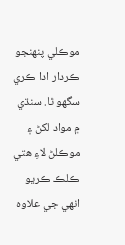موڪلي پنهنجو ڪردار ادا ڪري سگهو ٿا. سنڌي ۾ مواد لکڻ ۽ موڪلڻ لاءِ هتي ڪلڪ ڪريو انهي جي علاوه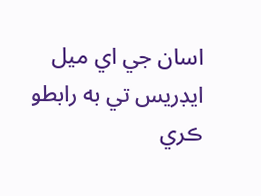اسان جي اي ميل ايڊريس تي به رابطو ڪري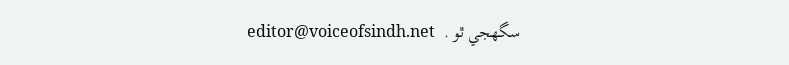سگهجي ٿو .  editor@voiceofsindh.net